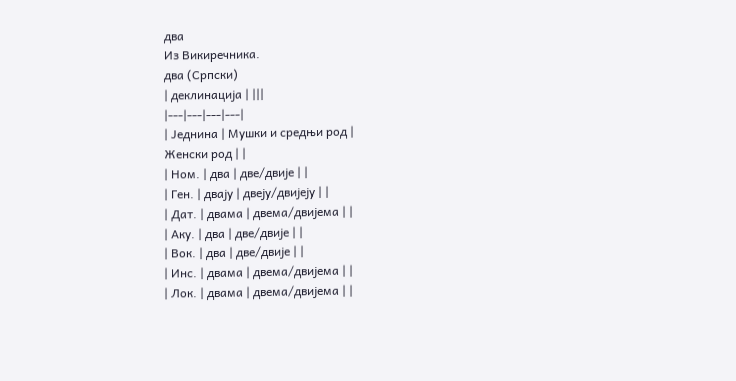два
Из Викиречника.
два (Српски)
| деклинација | |||
|---|---|---|---|
| Једнина | Мушки и средњи род |
Женски род | |
| Ном. | два | две/двије | |
| Ген. | двају | двеју/двијеју | |
| Дат. | двама | двема/двијема | |
| Аку. | два | две/двије | |
| Вок. | два | две/двије | |
| Инс. | двама | двема/двијема | |
| Лок. | двама | двема/двијема | |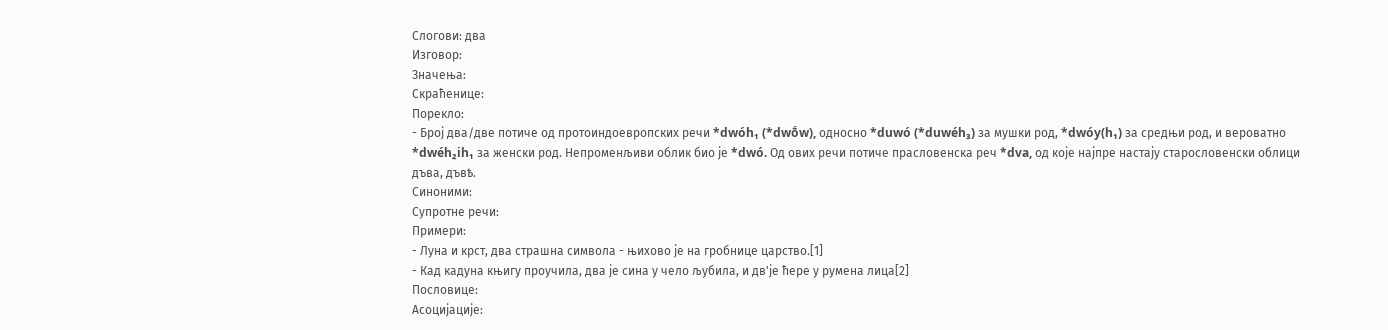Слогови: два
Изговор:
Значења:
Скраћенице:
Порекло:
- Број два/две потиче од протоиндоевропских речи *dwóh₁ (*dwṓw), односно *duwó (*duwéh₃) за мушки род, *dwóy(h₁) за средњи род, и вероватно *dwéh₂ih₁ за женски род. Непроменљиви облик био је *dwó. Од ових речи потиче прасловенска реч *dva, од које најпре настају старословенски облици дъва, дъвѣ.
Синоними:
Супротне речи:
Примери:
- Луна и крст, два страшна символа - њихово је на гробнице царство.[1]
- Кад кадуна књигу проучила, два је сина у чело љубила, и дв'је ћере у румена лица[2]
Пословице:
Асоцијације: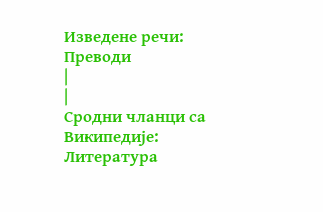Изведене речи:
Преводи
|
|
Сродни чланци са Википедије:
Литература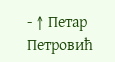- ↑ Петар Петровић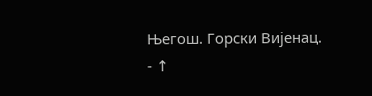Његош. Горски Вијенац.
- ↑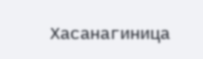Хасанагиница